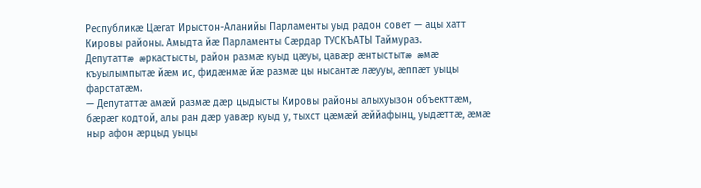Республикæ Цæгат Ирыстон-Аланийы Парламенты уыд радон совет — ацы хатт Кировы районы. Амыдта йæ Парламенты Сæрдар ТУСКЪАТЫ Таймураз.
Депутаттæ æркастысты, район размæ куыд цæуы, цавæр æнтыстытæ æмæ къуылымпытæ йæм ис, фидæнмæ йæ размæ цы нысантæ лæууы, æппæт уыцы фарстатæм.
— Депутаттæ амæй размæ дæр цыдысты Кировы районы алыхуызон объекттæм, бæрæг кодтой, алы ран дæр уавæр куыд у, тыхст цæмæй æййафынц, уыдæттæ, æмæ ныр афон æрцыд уыцы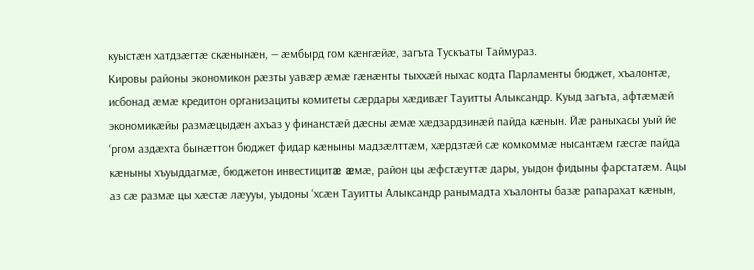куыстæн хатдзæгтæ скæнынæн, — æмбырд гом кæнгæйæ, загъта Тускъаты Таймураз.
Кировы районы экономикон рæзты уавæр æмæ гæнæнты тыххæй ныхас кодта Парламенты бюджет, хъалонтæ, исбонад æмæ кредитон организациты комитеты сæрдары хæдивæг Тауитты Алыксандр. Куыд загъта, афтæмæй экономикæйы размæцыдæн ахъаз у финанстæй дæсны æмæ хæдзардзинæй пайда кæнын. Йæ раныхасы уый йе ‘ргом аздæхта бынæттон бюджет фидар кæныны мадзæлттæм, хæрдзтæй сæ комкоммæ нысантæм гæсгæ пайда кæныны хъуыддагмæ, бюджетон инвестицитæ æмæ, район цы æфстæуттæ дары, уыдон фидыны фарстатæм. Ацы аз сæ размæ цы хæстæ лæууы, уыдоны ‘хсæн Тауитты Алыксандр ранымадта хъалонты базæ рапарахат кæнын,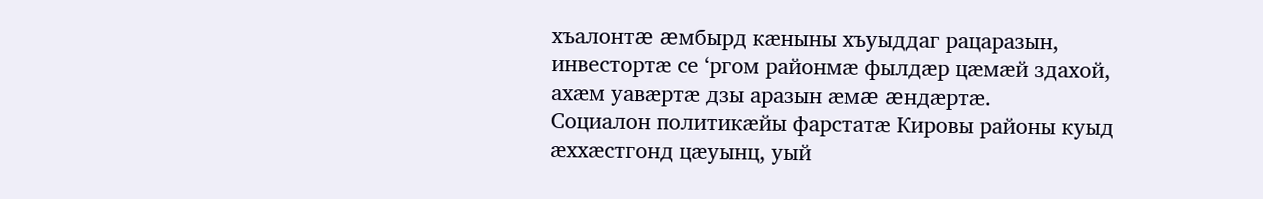хъалонтæ æмбырд кæныны хъуыддаг рацаразын, инвестортæ се ‘ргом районмæ фылдæр цæмæй здахой, ахæм уавæртæ дзы аразын æмæ æндæртæ.
Социалон политикæйы фарстатæ Кировы районы куыд æххæстгонд цæуынц, уый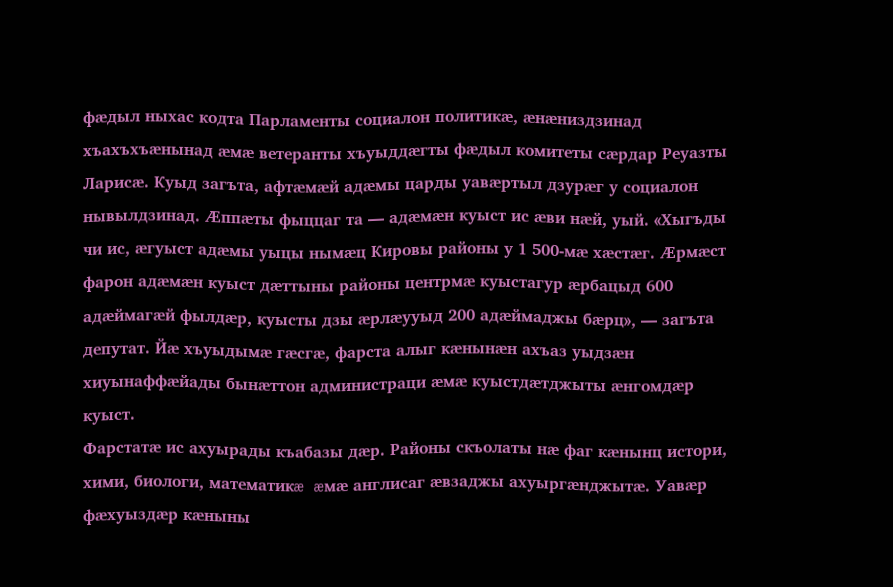фæдыл ныхас кодта Парламенты социалон политикæ, æнæниздзинад хъахъхъæнынад æмæ ветеранты хъуыддæгты фæдыл комитеты сæрдар Реуазты Ларисæ. Куыд загъта, афтæмæй адæмы царды уавæртыл дзурæг у социалон нывылдзинад. Æппæты фыццаг та — адæмæн куыст ис æви нæй, уый. «Хыгъды чи ис, æгуыст адæмы уыцы нымæц Кировы районы у 1 500-мæ хæстæг. Æрмæст фарон адæмæн куыст дæттыны районы центрмæ куыстагур æрбацыд 600 адæймагæй фылдæр, куысты дзы æрлæууыд 200 адæймаджы бæрц», — загъта депутат. Йæ хъуыдымæ гæсгæ, фарста алыг кæнынæн ахъаз уыдзæн хиуынаффæйады бынæттон администраци æмæ куыстдæтджыты æнгомдæр куыст.
Фарстатæ ис ахуырады къабазы дæр. Районы скъолаты нæ фаг кæнынц истори, хими, биологи, математикæ æмæ англисаг æвзаджы ахуыргæнджытæ. Уавæр фæхуыздæр кæныны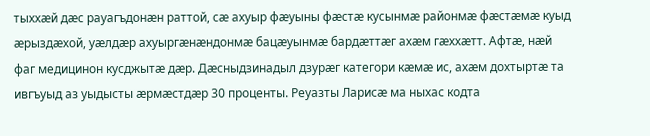тыххæй дæс рауагъдонæн раттой, сæ ахуыр фæуыны фæстæ кусынмæ районмæ фæстæмæ куыд æрыздæхой, уæлдæр ахуыргæнæндонмæ бацæуынмæ бардæттæг ахæм гæххæтт. Афтæ, нæй фаг медицинон кусджытæ дæр. Дæсныдзинадыл дзурæг категори кæмæ ис, ахæм дохтыртæ та ивгъуыд аз уыдысты æрмæстдæр 30 проценты. Реуазты Ларисæ ма ныхас кодта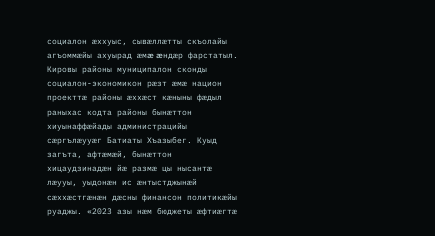социалон æххуыс, сывæллæтты скъолайы агъоммæйы ахуырад æмæ æндæр фарстатыл.
Кировы районы муниципалон сконды социалон-экономикон рæзт æмæ национ проекттæ районы æххæст кæныны фæдыл раныхас кодта районы бынæттон хиуынаффæйады администрацийы сæргълæууæг Батиаты Хъазыбег. Куыд загъта, афтæмæй, бынæттон хицаудзинадæн йæ размæ цы нысантæ лæууы, уыдонæн ис æнтыстджынæй сæххæстгæнæн дæсны финансон политикæйы руаджы. «2023 азы нæм бюджеты æфтиæгтæ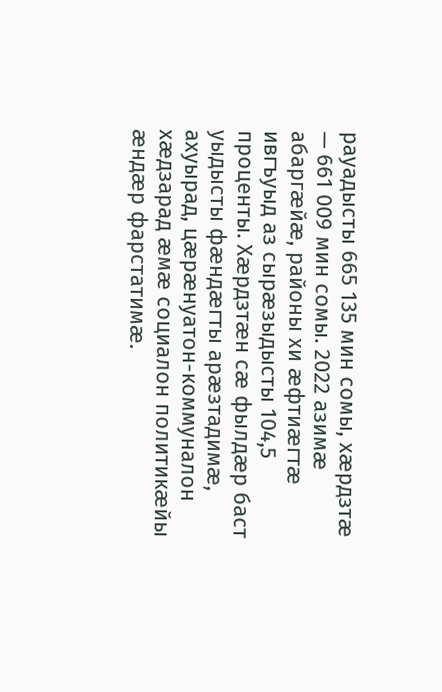рауадысты 665 135 мин сомы, хæрдзтæ — 661 009 мин сомы. 2022 азимæ абаргæйæ, районы хи æфтиæгтæ ивгъуыд аз сырæзыдысты 104,5 проценты. Хæрдзтæн сæ фылдæр баст уыдысты фæндæгты арæзтадимæ, ахуырад, цæрæнуатон-коммуналон хæдзарад æмæ социалон политикæйы æндæр фарстатимæ.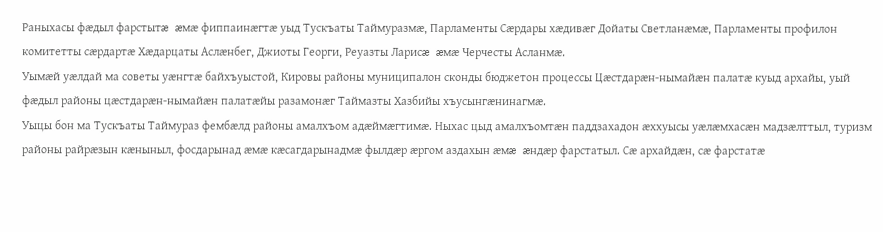Раныхасы фæдыл фарстытæ æмæ фиппаинæгтæ уыд Тускъаты Таймуразмæ, Парламенты Сæрдары хæдивæг Дойаты Светланæмæ, Парламенты профилон комитетты сæрдартæ Хæдарцаты Аслæнбег, Джиоты Георги, Реуазты Ларисæ æмæ Черчесты Асланмæ.
Уымæй уæлдай ма советы уæнгтæ байхъуыстой, Кировы районы муниципалон сконды бюджетон процессы Цæстдарæн-нымайæн палатæ куыд архайы, уый фæдыл районы цæстдарæн-нымайæн палатæйы разамонæг Таймазты Хазбийы хъусынгæнинагмæ.
Уыцы бон ма Тускъаты Таймураз фембæлд районы амалхъом адæймæгтимæ. Ныхас цыд амалхъомтæн паддзахадон æххуысы уæлæмхасæн мадзæлттыл, туризм районы райрæзын кæныныл, фосдарынад æмæ кæсагдарынадмæ фылдæр æргом аздахын æмæ æндæр фарстатыл. Сæ архайдæн, сæ фарстатæ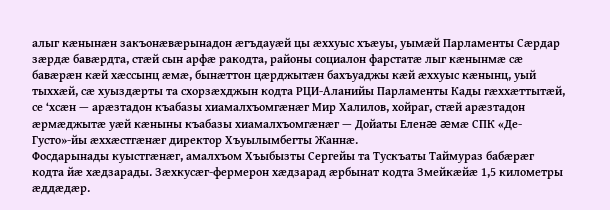алыг кæнынæн закъонæвæрынадон æгъдауæй цы æххуыс хъæуы, уымæй Парламенты Сæрдар зæрдæ бавæрдта, стæй сын арфæ ракодта, районы социалон фарстатæ лыг кæнынмæ сæ бавæрæн кæй хæссынц æмæ, бынæттон цæрджытæн бахъуаджы кæй æххуыс кæнынц, уый тыххæй, сæ хуыздæрты та схорзæхджын кодта РЦИ-Аланийы Парламенты Кады гæххæттытæй, се ‘хсæн — арæзтадон къабазы хиамалхъомгæнæг Мир Халилов, хойраг, стæй арæзтадон æрмæджытæ уæй кæныны къабазы хиамалхъомгæнæг — Дойаты Еленæ æмæ СПК «Де-Густо»-йы æххæстгæнæг директор Хъуылымбегты Жаннæ.
Фосдарынады куыстгæнæг, амалхъом Хъыбызты Сергейы та Тускъаты Таймураз бабæрæг кодта йæ хæдзарады. Зæхкусæг-фермерон хæдзарад æрбынат кодта Змейкæйæ 1,5 километры æддæдæр.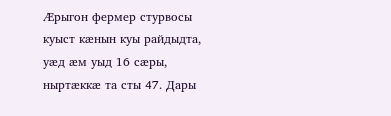Æрыгон фермер стурвосы куыст кæнын куы райдыдта, уæд æм уыд 16 сæры, ныртæккæ та сты 47. Дары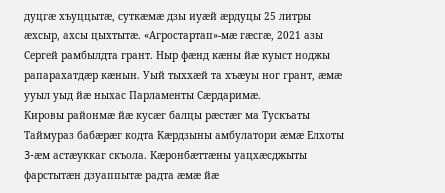дуцгæ хъуццытæ, суткæмæ дзы иуæй æрдуцы 25 литры æхсыр, ахсы цыхтытæ. «Агростартап»-мæ гæсгæ, 2021 азы Сергей рамбылдта грант. Ныр фæнд кæны йæ куыст ноджы рапарахатдæр кæнын. Уый тыххæй та хъæуы ног грант, æмæ ууыл уыд йæ ныхас Парламенты Сæрдаримæ.
Кировы районмæ йæ кусæг балцы рæстæг ма Тускъаты Таймураз бабæрæг кодта Кæрдзыны амбулатори æмæ Елхоты 3-æм астæуккаг скъола. Кæронбæттæны уацхæсджыты фарстытæн дзуаппытæ радта æмæ йæ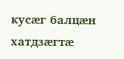кусæг балцæн хатдзæгтæ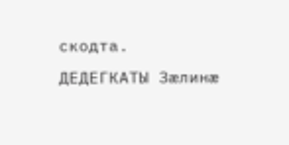скодта.
ДЕДЕГКАТЫ Зæлинæ